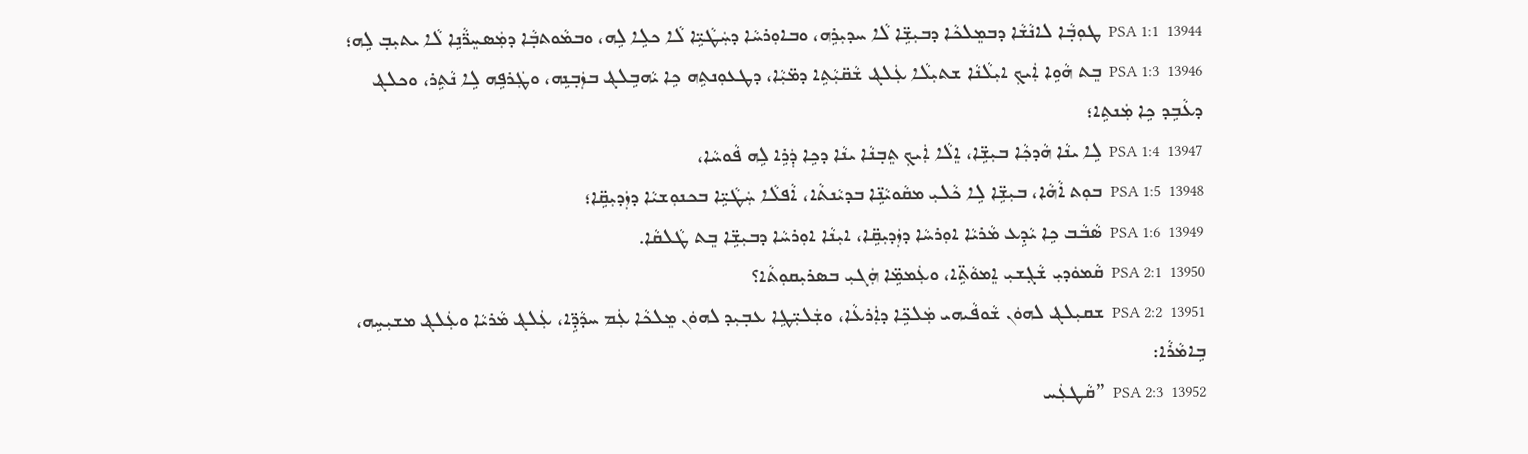13944  PSA 1:1  ܛܘܼܒ݂ܵܐ ܠܐܢܵܫܵܐ ܕܒܡܸܠܟܵܐ ܕܒܝܼܫܹ̈ܐ ܠܵܐ ܚܕܝܼܪܹܗ، ܘܒܐܘܼܪܚܵܐ ܕܚܲܛܵܝܹ̈ܐ ܠܵܐ ܟܠܹܐ ܠܹܗ، ܘܒܡܵܘܬܒ݂ܵܐ ܕܡܲܣܚܸܪ̈ܵܢܹܐ ܠܵܐ ܝܬܝܼܒ݂ ܠܹܗ؛
13946  PSA 1:3  ܒܸܬ ܗܵܘܹܐ ܐܲܝܟ݂ ܐܝܼܠܵܢܵܐ ܫܬܝܼܠܵܐ ܥܲܠܔ ܫܵܩ̈ܝܼܵܬܹ‌ܐ ܕܡ̈ܝܼܵܐ، ܕܛܥܘܼܢܬܹܗ ܟܹܐ ܝܵܗܒܹܠܔ ܒܙܲܒ݂ܢܹܗ، ܘܛܲܪܦܹܗ ܠܹܐ ܢܵܬܹܪ، ܘܟܠܔ ܕܥܵܒܹܕ ܟܹܐ ܡܲܢܬܹ‌ܐ؛
13947  PSA 1:4  ܠܹܐ ܝܢܵܐ ܗܵܕܟ݂ܵܐ ܒܝܼܫܹ̈ܐ، ܐܸܠܵܐ ܐܲܝܟ݂ ܬܸܒ݂ܢܵܐ ܝܢܵܐ ܕܟܹܐ ܕܲܪܹܐ ܠܹܗ ܦܵܘܚܵܐ،
13948  PSA 1:5  ܒܘܼܬ ܐܵܗܵܐ، ܒܝܼܫܹ̈ܐ ܠܹܐ ܟܵܠܝܼ ܡܩܵܘܝܵܢܹ̈ܐ ܒܕܝܵܢܬܵ‌ܐ، ܐܵܦܠܵܐ ܚܲܛܵܝܹ̈ܐ ܒܟܢܘܼܫܝܵܐ ܕܙܲܕܝܼܩܹ̈ܐ؛
13949  PSA 1:6  ܣܵܒܵܒ ܟܹܐ ܝܵܕܹܥ ܡܵܪܝܵܐ ܐܘܼܪܚܵܐ ܕܙܲܕܝܼܩܹ̈ܐ، ܐܝܼܢܵܐ ܐܘܼܪܚܵܐ ܕܒܝܼܫܹ̈ܐ ܒܸܬ ܛܵܠܩܵܐ.
13950  PSA 2:1  ܩܵܡܘܿܕܝܼ ܫܵܓ݂ܫܝܼ ܐܸܡܘܵܬܹ̈‌ܐ، ܘܥܲܡܡܹ̈ܐ ܗܲܓܝܼ ܒܣܪܝܼܩܘܼܬܵ‌ܐ؟
13951  PSA 2:2  ܫܩܝܼܠܔ ܠܗܘܿܢ ܫܵܘܦܵܝܗ‌ܝ ܡܲܠܟܹ̈ܐ ܕܐܲܪܥܵܐ، ܘܫܲܠܝܼ̈ܛܹܐ ܥܒ݂ܝܼܕ ܠܗܘܿܢ ܡܸܠܟܵܐ ܥܲܡ ܚܕܵܕܹ̈ܐ، ܥܲܠܔ ܡܵܪܝܵܐ ܘܥܲܠܔ ܡܫܝܼܚܹܗ، ܒܹܐܡܵܪܵܐ:
13952  PSA 2:3  ”ܩܵܛܥܲܚ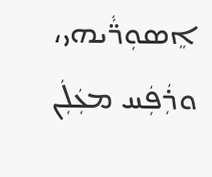ܐܸܣܘܼܪ̈ܵܝܗ‌ܝ، ܘܪܲܦܲܚ ܡܥܲܠܲܢ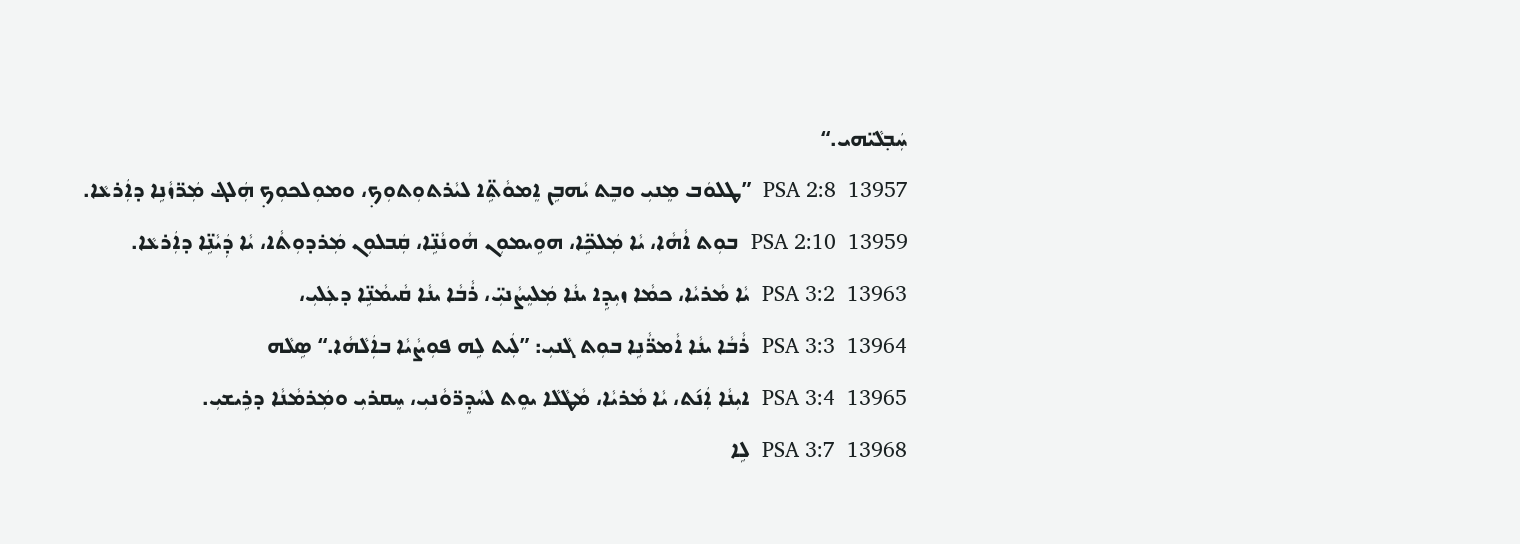ܚܲܒ݂ܠܵܝ̈ܗ‌ܝ.“
13957  PSA 2:8  ”ܛܠܘܿܒ ܡܸܢܝܼ ܘܒܸܬ ܝܵܗܒܹܢ ܐܸܡܘܵܬܹ̈‌ܐ ܠܝܵܪܬܘܼܬܘܼܟ݂، ܘܡܘܼܠܟܘܼܟ݂ ܗܲܠܔ ܡܲܪ̈ܙܵܢܹܐ ܕܐܲܪܥܵܐ.
13959  PSA 2:10  ܒܘܼܬ ܐܵܗܵܐ، ܝܵܐ ܡܲܠܟܹ̈ܐ، ܗܘܹܝܡܘܼܢ ܗܵܘܢܵܢܹ̈ܐ، ܩܲܒܠܘܼܢ ܡܲܪܕܘܼܬܵ‌ܐ، ܝܵܐ ܕܲܝܵܢܹ̈ܐ ܕܐܲܪܥܵܐ.
13963  PSA 3:2  ܝܵܐ ܡܵܪܝܵܐ، ܟܡܵܐ ܙܝܼܕܹܐ ܝܢܵܐ ܡܲܠܝܸܨܵܢܝܼ̈، ܪܵܒܵܐ ܝܢܵܐ ܩܵܝܡܵܢܹ̈ܐ ܕܥܲܠܝܼ،
13964  PSA 3:3  ܪܵܒܵܐ ܝܢܵܐ ܐܵܡܪ̈ܵܢܹܐ ܒܘܼܬ ܓܵܢܝܼ: ”ܠܲܝܬ ܠܹܗ ܦܘܼܨܵܝܵܐ ܒܐܲܠܵܗܵܐ.“ ܣܹܠܵܗ
13965  PSA 3:4  ܐܝܼܢܵܐ ܐܲܢ݇ܬ، ܝܵܐ ܡܵܪܝܵܐ، ܡܵܛܵܠܵܐ ܝܘܸܬ ܠܚܵܕܸܪ̈ܘܵܢܝܼ، ܚܸܩܪܝܼ ܘܡܲܪܡܵܢܵܐ ܕܪܹܝܫܝܼ.
13968  PSA 3:7  ܠܹܐ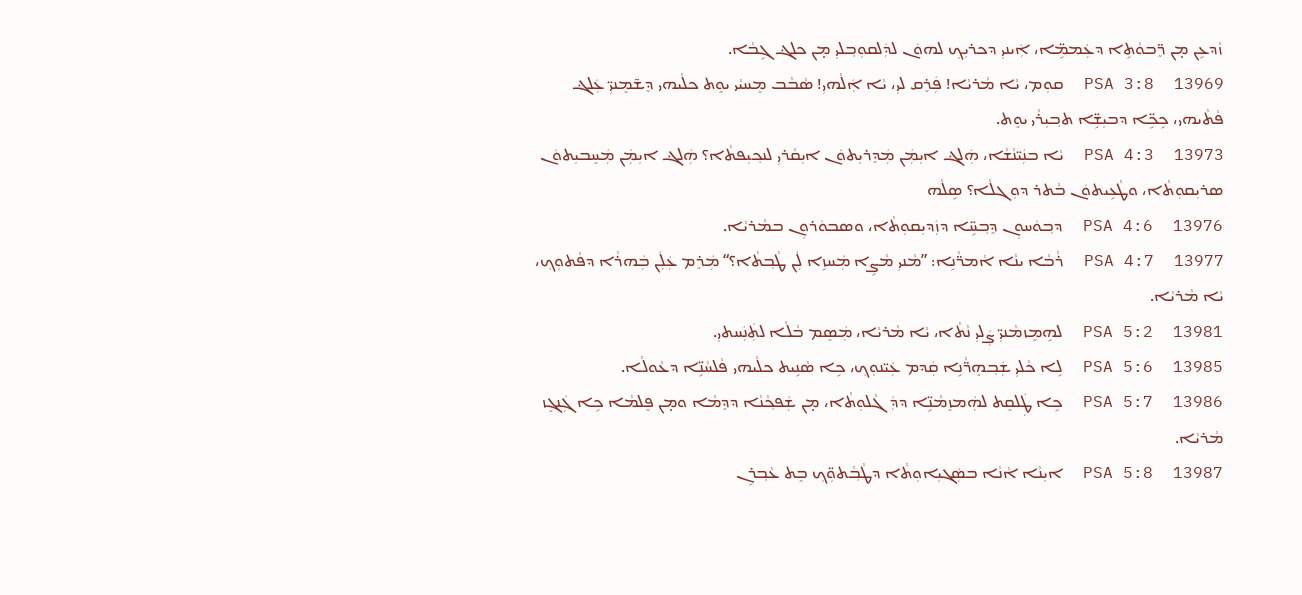ܙܵܕܥܹܢ ܡ̣ܢ ܪܸ̈ܒܘܵܬܹ‌ܐ ܕܥܲܡܡܹ̈ܐ، ܐܲܝܢܝܼ ܕܟܪܝܼܟ݂ ܠܗܘܿܢ ܠܕܲܠܩܘܼܒ݂ܠܝܼ ܡ̣ܢ ܟܠܔ ܓܹܒܵܐ.
13969  PSA 3:8  ܩܘܼܡ، ܝܵܐ ܡܵܪܝܵܐ! ܦܲܪܸܩ ܠܝܼ، ܝܵܐ ܐܲܠܵܗ‌ܝܼ! ܣܵܒܵܒ ܡܸܚܝܵܝ ܝܘܸܬ ܟܠܵܝܗ‌ܝ ܕܸܫ̃ܡܸܢܝܼ̈ ܥܲܠܔ ܦܵܬܵܝܗ‌ܝ، ܟܹܟܹ̈ܐ ܕܒܝܼܫܹ̈ܐ ܬܒ݂ܝܼܪܵܝ ܝܘܸܬ.
13973  PSA 4:3  ܝܵܐ ܒܢܲܝ̈ܢܵܫܵܐ، ܗܲܠܔ ܐܝܼܡܲܢ ܡܲܕܸܪܝܼܬܘܿܢ ܐܝܼܩܵܪܝܼ ܠܢܟ݂ܝܼܦܬܵ‌ܐ؟ ܗܲܠܔ ܐܝܼܡܲܢ ܡܲܚܸܒܝܼܬܘܿܢ ܣܪܝܼܩܘܼܬܵ‌ܐ، ܘܛܵܥܹܝܬܘܿܢ ܒܵܬܪ ܕܘܼܓܠܵܐ؟ ܣܹܠܵܗ
13976  PSA 4:6  ܕܒ݂ܘܿܚܘܼܢ ܕܸܒ݂ܚܹ̈ܐ ܕܙܲܕܝܼܩܘܼܬܵ‌ܐ، ܘܣܒܘܿܪܘܼܢ ܒܡܵܪܝܵܐ.
13977  PSA 4:7  ܪܵܒܵܐ ܝܢܵܐ ܐܵܡܪ̈ܵܢܹܐ: ”ܡܵܢܝܼ ܡܵܨܹܐ ܡܲܚܙܹܐ ܠܲܢ ܛܵܒ݂ܬܵ‌ܐ؟“ ܡܲܪܸܡ ܥܲܠܲܢ ܒܲܗܪܵܐ ܕܦܵܬܘܼܟ݂، ܝܵܐ ܡܵܪܝܵܐ.
13981  PSA 5:2  ܠܗܹܡܸܙܡܵܢܝܼ̈ ܨܲܠܝܼ ܢܵܬܵ‌ܐ، ܝܵܐ ܡܵܪܝܵܐ، ܡܲܣܸܡ ܒܵܠܵܐ ܠܬܲܢܲܚܬ‌ܝܼ.
13985  PSA 5:6  ܠܹܐ ܟܵܠܝܼ ܫܲܒ݂ܗܸܪ̈ܵܢܹܐ ܩܲܕܡ ܥܲܝ̈ܢܘܼܟ݂، ܟܹܐ ܣܵܢܹܝܬ ܟܠܵܝܗ‌ܝ ܦܵܠܚܵܢܹ̈ܐ ܕܥܵܘܠܵܐ.
13986  PSA 5:7  ܟܹܐ ܛܲܠܩܸܬ ܠܗܲܡܙܸܡܵܢܹ̈ܐ ܕܕܲܓܵܠܘܼܬܵ‌ܐ، ܡ̣ܢ ܫܲܦܟ݂ܵܢܵܐ ܕܕܸܡܵܐ ܘܡ̣ܢ ܦܸܠܡܵܐ ܟܹܐ ܓܲܢܓܸܙ ܡܵܪܝܵܐ.
13987  PSA 5:8  ܐܝܼܢܵܐ ܐܵܢܵܐ ܒܣܲܓܝܼܐܘܼܬܵ‌ܐ ܕܛܵܒ݂ܵܬܘܼ̈ܟ݂ ܒܸܬ ܥܵܒ݂ܪܹܢ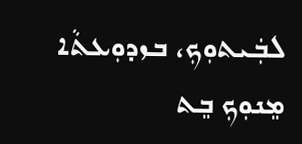ܠܒܲܝܬܘܼܟ݂، ܒܙܕܘܼܥܬܵ‌ܐ ܡܸܢܘܼܟ݂ ܒܸܬ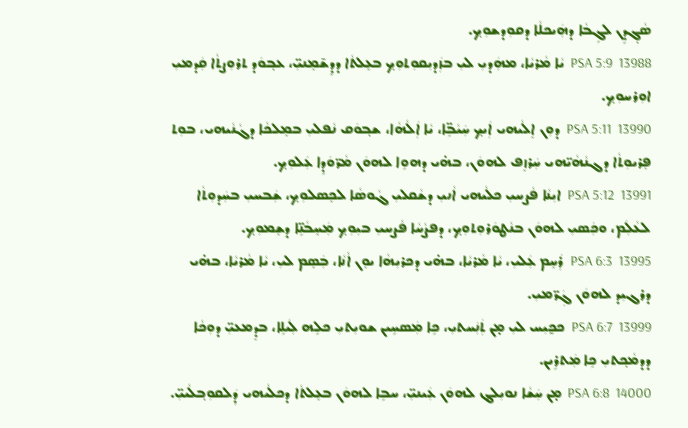ܣܵܓ݂ܕܹܢ ܠܓܹܒܵܐ ܕܗܲܝܟܠܵܐ ܕܩܘܼܕܫܘܼܟ݂.
13988  PSA 5:9  ܝܵܐ ܡܵܪܝܵܐ، ܡܗܲܕܝܼ ܠܝܼ ܒܙܲܕܝܼܩܘܼܬܘܼܟ݂ ܒܥܸܠܬܵ‌ܐ ܕܕܸܫ̃ܡܸܢܝܼ̈، ܥܒ݂ܘܿܕ ܬܪܘܼܨܬܵ‌ܐ ܩܲܕܡܝܼ ܐܘܼܪܚܘܼܟ݂.
13990  PSA 5:11  ܕܘܼܢ ܐܸܠܵܝܗ‌ܝ ܐܲܝܟ݂ ܚܲܝܵܒܹ̈ܐ، ܝܵܐ ܐܲܠܵܗܵܐ، ܫܒ݂ܘܿܩ ܢܵܦܠܝܼ ܒܡܸܠܟܵܐ ܕܓܵܢܵܝܗ‌ܝ، ܒܘܼܬ ܦܸܪܝܘܼܬܵ‌ܐ ܕܓܢܵܗܵܝ̈ܗ‌ܝ ܚܲܪܙܸܦ ܠܗܘܿܢ، ܒܗ̇ܝ ܕܗܘܹܐ ܠܗܘܿܢ ܡܵܪ̈ܘܿܕܹܐ ܥܲܠܘܼܟ݂.
13991  PSA 5:12  ܐܝܼܢܵܐ ܦܵܨܚܝܼ ܟܠܵܝܗ‌ܝ ܐܵܢܝܼ ܕܫܵܩܠܝܼ ܓܵܘܣܵܐ ܠܟܸܣܠܘܼܟ݂، ܫܲܒܚܝܼ ܒܚܲܕܘܼܬܵ‌ܐ ܠܥܵܠܲܡ، ܘܟܲܣܝܼ ܠܗܘܿܢ ܒܢܵܛܘܿܪܘܼܬܘܼܟ݂، ܕܦܨܵܚܵܐ ܦܵܨܚܝܼ ܒܝܼܘܼܟ݂ ܡܲܚܸܒܵܢܹ̈ܐ ܕܫܸܡܘܼܟ݂.
13995  PSA 6:3  ܪܲܚܸܡ ܥܲܠܝܼ، ܝܵܐ ܡܵܪܝܵܐ، ܒܗ̇ܝ ܕܟܪܝܼܗܵܐ ܝܘܸܢ ܐܵܢܵܐ، ܒܲܣܸܡ ܠܝܼ، ܝܵܐ ܡܵܪܝܵܐ، ܒܗ̇ܝ ܕܪܓܝܼܕ ܠܗܘܿܢ ܓܲܪ̈ܡܝܼ.
13999  PSA 6:7  ܟܟ̰ܝܼܚ ܠܝܼ ܡ̣ܢ ܬܲܢܲܚܬ‌ܝܼ، ܟܹܐ ܡܲܣܚܹܝܢ ܫܘܝܼܬ‌ܝܼ ܟܠܹܗ ܠܲܝܠܹܐ، ܒܕܸܡܥܝܼ̈ ܕܘܼܟܵܐ ܕܕܡܵܟ݂ܬ‌ܝܼ ܟܹܐ ܡܲܬܪܹܝܢ.
14000  PSA 6:8  ܡ̣ܢ ܚܲܫܵܐ ܢܘܝܼܠܔ ܠܗܘܿܢ ܥܲܝܢܝܼ̈، ܚܒܹܐ ܠܗܘܿܢ ܒܥܸܠܬܵ‌ܐ ܕܟܠܵܝܗ‌ܝ ܕܲܠܩܘܼܒ݂ܠܵܝܝܼ̈.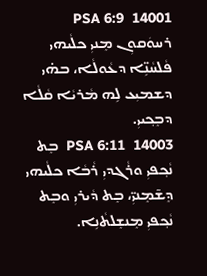14001  PSA 6:9  ܪܚܘܿܩܘܼܢ ܡܸܢܝܼ ܟܠܵܝܗ‌ܝ ܦܵܠܚܵܢܹ̈ܐ ܕܥܵܘܠܵܐ، ܒܗ̇ܝ ܕܫܡܝܼܥ ܠܹܗ ܡܵܪܝܵܐ ܩܵܠܵܐ ܕܒܸܟ݂ܝܝܼ.
14003  PSA 6:11  ܒܸܬ ܢܵܟ݂ܦܝܼ ܘܪܵܓܕܝܼ ܪܵܒܵܐ ܟܠܵܝܗ‌ܝ ܕܸܫ̃ܡܸܢܝܼ̈، ܒܸܬ ܕܵܝܪܝܼ ܘܒܸܬ ܢܵܟ݂ܦܝܼ ܡܸܢܫܸܠܬܵܢܹܐ.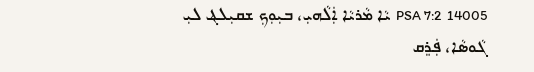14005  PSA 7:2  ܝܵܐ ܡܵܪܝܵܐ ܐܲܠܵܗ‌ܝܼ، ܒܝܼܘܼܟ݂ ܫܩܝܼܠܔ ܠܝܼ ܓܵܘܣܵܐ، ܦܲܪܸܩ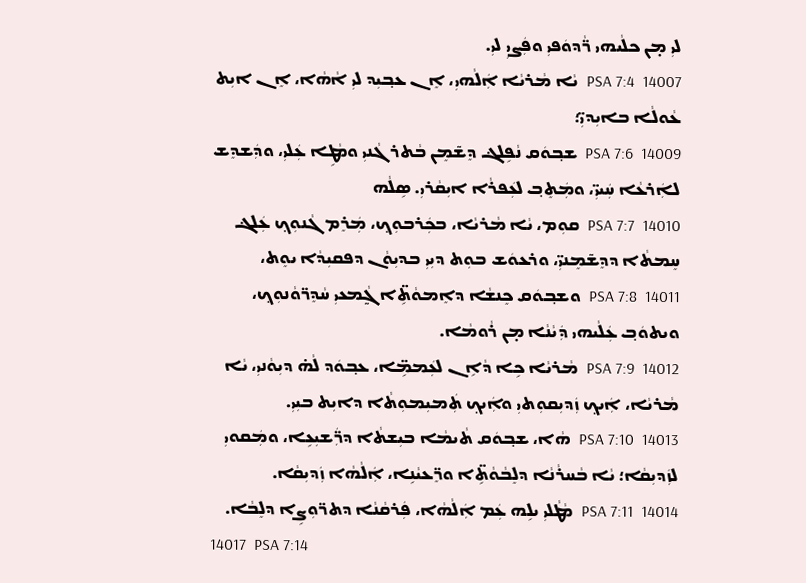ܠܝܼ ܡ̣ܢ ܟܠܵܝܗ‌ܝ ܪ̈ܵܕܘܿܦܝܼ ܘܦܲܨܝܼ ܠܝܼ.
14007  PSA 7:4  ܝܵܐ ܡܵܪܝܵܐ ܐܲܠܵܗ‌ܝܼ، ܐܸܢ ܥܒ݂ܝܼܕ ܠܝܼ ܐܵܗܵܐ، ܐܸܢ ܐܝܼܬ ܥܵܘܠܵܐ ܒܐܝܼܕܝܼ̈؛
14009  PSA 7:6  ܫܒ݂ܘܿܩ ܢܵܦܹܠܔ ܕܸܫ̃ܡܸܢ ܒܵܬܪ ܓܵܢܝܼ ܘܡܵܛܹܐ ܥܲܠܝܼ، ܘܕܲܫܕܸܫ ܠܐܲܪܥܵܐ ܚܲܝܝܼ̈، ܘܡܲܬܸܒ݂ ܠܥܲܦܪܵܐ ܐܝܼܩܵܪܝܼ. ܣܹܠܵܗ
14010  PSA 7:7  ܩܘܼܡ، ܝܵܐ ܡܵܪܝܵܐ، ܒܟܲܪܒܘܼܟ݂، ܡܲܪܸܡ ܓܵܢܘܼܟ݂ ܥܲܠܔ ܚܸܡܬܵ‌ܐ ܕܕܸܫ̃ܡܸܢܝܼ̈، ܘܪܥܘܿܫ ܒܘܼܬ ܕܝܼܝܼ ܒܕܝܼܘܵܢ ܕܦܩܝܼܕܵܐ ܝܘܸܬ،
14011  PSA 7:8  ܘܫܒ݂ܘܿܩ ܟܸܢܫܵܐ ܕܐܸܡܘܵܬܹ̈‌ܐ ܓ̰ܵܡܥܝܼ ܚܵܕܸܪ̈ܘܵܢܘܼܟ݂، ܘܝܬܘܿܒ݂ ܥܲܠܵܝܗ‌ܝ ܕܲܝܵܢܵܐ ܡ̣ܢ ܪܵܘܡܵܐ.
14012  PSA 7:9  ܡܵܪܝܵܐ ܟܹܐ ܕܵܐܹܢ ܠܥܲܡܡܹ̈ܐ، ܥܒ݂ܘܿܕ ܠܵܗ̇ ܕܝܼܘܵܢܝܼ، ܝܵܐ ܡܵܪܝܵܐ، ܐܲܝܟ݂ ܙܲܕܝܼܩܘܼܬ‌ܝܼ ܘܐܲܝܟ݂ ܬܲܡܝܼܡܘܼܬܵ‌ܐ ܕܐܝܼܬ ܒܝܼܝܼ.
14013  PSA 7:10  ܗܵܐ، ܫܒ݂ܘܿܩ ܬܵܝܡܵܐ ܒܝܼܫܬܵ‌ܐ ܕܪ̈ܲܫܝܼܥܹܐ، ܘܡܲܩܘܝܼ ܠܙܲܕܝܼܩܵܐ؛ ܝܵܐ ܒܵܚܪܵܢܵܐ ܕܠܸܒܵܘܵܬܹ̈‌ܐ ܘܪܸ̈ܥܝܵܢܹܐ، ܐܲܠܵܗܵܐ ܙܲܕܝܼܩܵܐ.
14014  PSA 7:11  ܡܵܛܵܠܝܼ ܝܠܹܗ ܥܲܡ ܐܲܠܵܗܵܐ، ܦܲܪܩܵܢܵܐ ܕܬܪ̈ܘܼܨܹܐ ܕܠܸܒܵܐ.
14017  PSA 7:14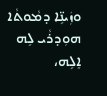ܘܙܲܝܢܹ̈ܐ ܕܡܵܘܬܵ‌ܐ ܗܘܼܕܪܵܝ ܠܹܗ ܐܸܠܹܗ،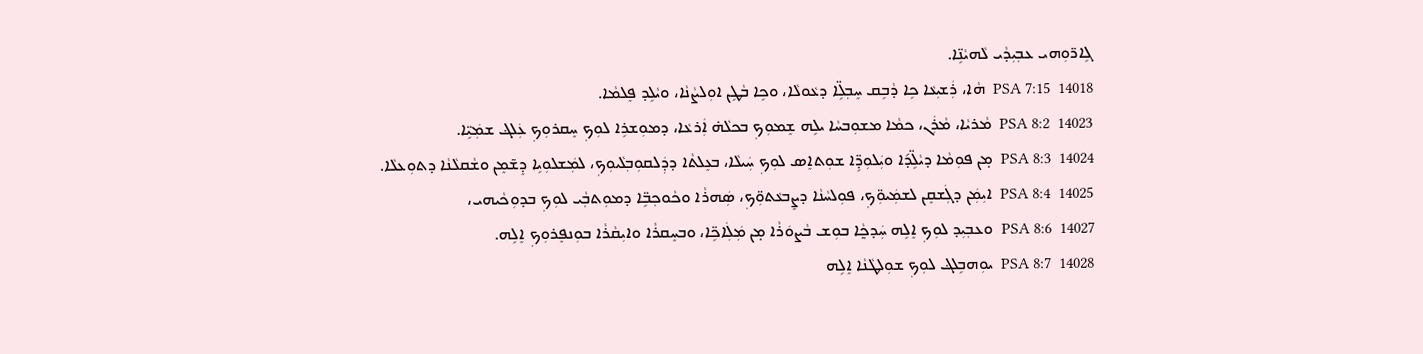ܓܹܐܪ̈ܘܼܗ‌ܝ ܥܒ݂ܝܼܕܵܝ ܠܵܗܝܵܢܹ̈ܐ.
14018  PSA 7:15  ܗܵܐ، ܪܲܫܝܼܥܵܐ ܟܹܐ ܕܵܒܹܩ ܚܸܒ݂ܠܹ̈ܐ ܕܥܵܘܠܵܐ، ܘܟܹܐ ܒܵܛܹܢ ܐܘܼܠܨܵܢܵܐ، ܘܝܵܠܹܕ ܦܸܠܡܵܐ.
14023  PSA 8:2  ܡܵܪܝܵܐ، ܡܵܪܲܢ، ܟܡܵܐ ܡܫܘܼܒܚܵܐ ܝܠܹܗ ܫܸܡܘܼܟ݂ ܒܟܠܵܗ̇ ܐܲܪܥܵܐ، ܕܡܘܼܫܪܹܐ ܠܘܼܟ݂ ܚܸܩܪܘܼܟ݂ ܥܲܠܔ ܫܡܲܝܹ̈ܐ.
14024  PSA 8:3  ܡ̣ܢ ܦܘܼܡܵܐ ܕܝܵܠܹ̈ܕ݇ܐ ܘܝܲܠܘܼܕܹ̈ܐ ܫܘܼܬܐܸܣ ܠܘܼܟ݂ ܚܲܝܠܵܐ، ܒܥܸܠܬܵ‌ܐ ܕܕܲܠܩܘܼܒ݂ܠܵܝܘܼܟ݂، ܠܡܲܫܠܘܼܝܹܐ ܕܸܫ̃ܡܸܢ ܘܫܵܩܠܵܢܵܐ ܕܬܘܼܥܠܵܐ.
14025  PSA 8:4  ܐܝܼܡܲܢ ܕܓܲܫܩܸܢ ܠܫܡܲܝܘܼ̈ܟ݂، ܦܘܼܠܚܵܢܵܐ ܕܨܸܒܥܵܬܘܼ̈ܟ݂، ܣܲܗܪܵܐ ܘܟܵܘܟ݂ܒܹ̈ܐ ܕܡܘܼܬܒ݂ܵܝ ܠܘܼܟ݂ ܒܕܘܼܟܵܝܗ‌ܝ،
14027  PSA 8:6  ܘܥܒ݂ܝܼܕ ܠܘܼܟ݂ ܐܸܠܹܗ ܚܲܕܟ̰ܵܐ ܒܘܼܫ ܒܵܨܘܿܪܵܐ ܡ̣ܢ ܡܲܠܲܐܟܹ̈ܐ، ܘܒܚܸܩܪܵܐ ܘܐܝܼܩܵܪܵܐ ܒܘܼܢܦܸܪܘܼܟ݂ ܐܸܠܹܗ.
14028  PSA 8:7  ܝܘܼܗܒܹܠܔ ܠܘܼܟ݂ ܫܘܼܠܛܵܢܵܐ ܐܸܠܹܗ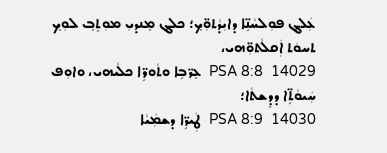ܥܲܠܔ ܦܘܼܠܚܵܢܹ̈ܐ ܕܐܝܼܕܵܬܘܼ̈ܟ݂؛ ܟܠܔ ܡܸܢܕܝܼ ܡܘܼܬܸܒ݂ ܠܘܼܟ݂ ܬܚܘܿܬ ܐܲܩܠܵܬܘܼ̈ܗ‌ܝ،
14029  PSA 8:8  ܥܸܪ̈ܒܹܐ ܘܬܵܘܪܹ̈ܐ ܟܠܵܝܗ‌ܝ، ܘܐܘܼܦ ܚܲܝܘܵܬܹ̈‌ܐ ܕܕܸܫܬܵ‌ܐ؛
14030  PSA 8:9  ܛܲܝܪܹ̈ܐ ܕܫܡܲܝܵܐ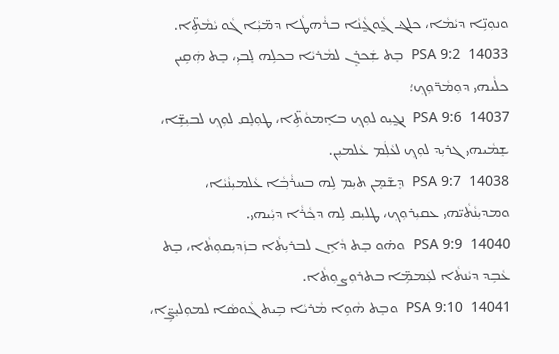ܘܢܘܼܢܹ̈ܐ ܕܝܵܡܵܐ، ܟܠܔ ܓ̰ܵܘܓ̰ܵܢܵܐ ܒܪܵܗܛܵܐ ܕܡ̈ܝܼܵܐ ܓܵܘ ܝܵܡܵܬܹ̈‌ܐ.
14033  PSA 9:2  ܒܸܬ ܫܲܟܪܸܢ ܠܡܵܪܝܵܐ ܒܟܠܹܗ ܠܸܒܝܼ، ܒܸܬ ܗܲܩܹܝܢ ܟܠܵܝܗ‌ܝ ܕܘܼܡܵܪ̈ܘܼܟ݂؛
14037  PSA 9:6  ܢܓ̰ܝܼܘ ܠܘܼܟ݂ ܒܐܸܡܘܵܬܹ̈‌ܐ، ܛܘܼܠܸܩ ܠܘܼܟ݂ ܠܒܝܼܫܹ̈ܐ، ܫܸܡܵܝܗ‌ܝ ܓܪܝܼܕ ܠܘܼܟ݂ ܠܥܵܠܲܡ ܥܵܠܡܝܼܢ.
14038  PSA 9:7  ܕܸܫ̃ܡܸܢ ܬܝܼܡ ܠܹܗ ܒܚܪܵܒ݂ܵܐ ܥܵܠܡܝܼܢܵܝܵܐ، ܘܡܕܝܼܢܵܬܵܝ̈ܗ‌ܝ ܥܩܝܼܪܘܼܟ݂، ܛܠܝܼܩ ܠܹܗ ܕܟ݂ܵܪܵܐ ܕܝܼܵܝܗ‌ܝ.
14040  PSA 9:9  ܘܗ̇ܘ ܒܸܬ ܕܵܐܹܢ ܠܒܪܝܼܬܵ‌ܐ ܒܙܲܕܝܼܩܘܼܬܵ‌ܐ، ܒܸܬ ܥܵܒܹܕ ܕܝܵܢܬܵ‌ܐ ܠܥܲܡܡܹ̈ܐ ܒܬܪܘܼܨܘܼܬܵ‌ܐ.
14041  PSA 9:10  ܘܒܸܬ ܗܵܘܹܐ ܡܵܪܝܵܐ ܒܹܝܬ ܓܵܘܣܵܐ ܠܡܘܼܠܝܸܨܹ̈ܐ،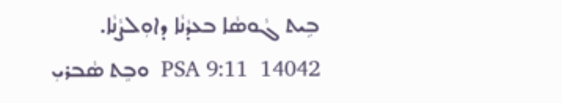ܒܹܝܬ ܓܵܘܣܵܐ ܒܥܕܵܢܵܐ ܕܐܘܼܠܨܵܢܵܐ.
14042  PSA 9:11  ܘܒܸܬ ܣܵܒܪܝܼ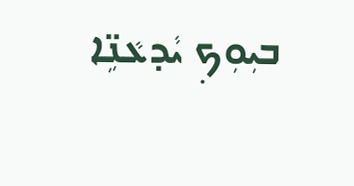ܒܝܼܘܼܟ݂ ܝܵܕܥܵܢܹ̈ܐ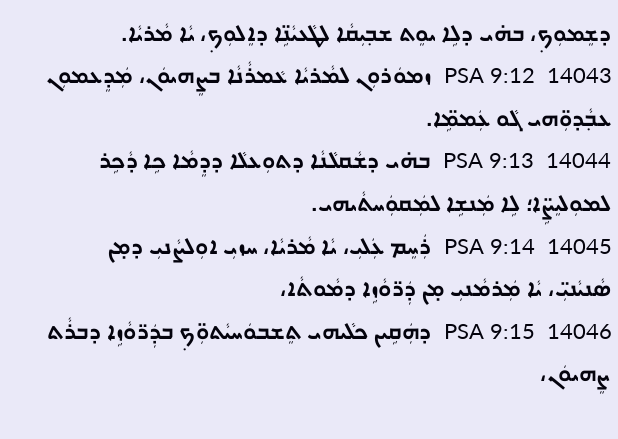ܕܫܸܡܘܼܟ݂، ܒܗ̇ܝ ܕܠܹܐ ܝܘܸܬ ܫܒ݂ܝܼܩܵܐ ܠܛܵܥܝܵܢܹ̈ܐ ܕܐܸܠܘܼܟ݂، ܝܵܐ ܡܵܪܝܵܐ.
14043  PSA 9:12  ܙܡܘܿܪܘܼܢ ܠܡܵܪܝܵܐ ܥܵܡܪܵܢܵܐ ܒܨܸܗܝܘܿܢ، ܡܲܕܸܥܡܘܼܢ ܥܒ݂ܵܕܘܼ̈ܗ‌ܝ ܓܵܘ ܥܲܡܡܹ̈ܐ.
14044  PSA 9:13  ܒܗ̇ܝ ܕܫܵܩܠܵܢܵܐ ܕܬܘܼܥܠܵܐ ܕܕܸܡܵܐ ܟܹܐ ܕܵܟܹܪ ܠܡܘܼܠܝܸܨܹ̈ܐ؛ ܠܹܐ ܡܲܢܫܹܐ ܠܡܲܩܘܲܚܬܵܝܗ‌ܝ.
14045  PSA 9:14  ܪܲܚܸܡ ܥܲܠܝܼ، ܝܵܐ ܡܵܪܝܵܐ، ܚܙܝܼ ܐܘܼܠܨܵܢܝܼ ܕܡ̣ܢ ܣܵܢܝܵܢܝܼ̈، ܝܵܐ ܡܲܪܡܵܢܝܼ ܡ̣ܢ ܕܲܪ̈ܘܵܙܹܐ ܕܡܵܘܬܵ‌ܐ،
14046  PSA 9:15  ܕܗܲܩܹܝܢ ܟܠܵܝܗ‌ܝ ܬܸܫܒܘܿܚܝܵܬܘܼ̈ܟ݂ ܒܕܲܪ̈ܘܵܙܹܐ ܕܒܪܵܬ ܨܸܗܝܘܿܢ،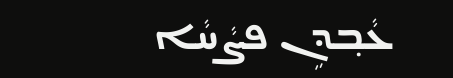ܥܵܒ݂ܕܹܢ ܦܨܵܚܵܐ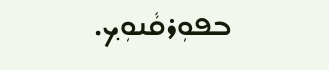ܒܦܘܼܪܩܵܢܘܼܟ݂.